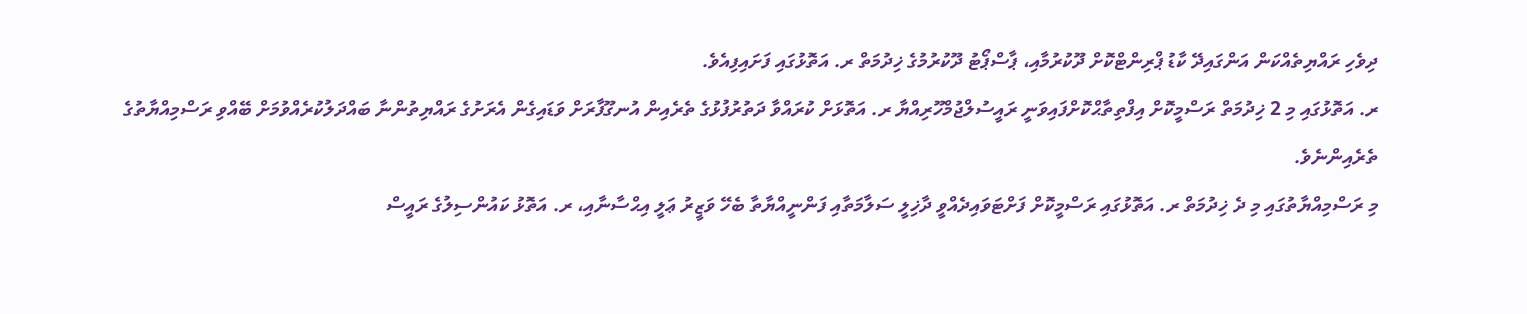ދިވެހި ރައްޔިތެއްކަން އަންގައިދޭ ކާޑު ޕްރިންޓްކޮށް ދޫކުރުމާއި، ޕާސްޕޯޓު ދޫކުރުމުގެ ޚިދުމަތް ރ. އަތޮޅުގައި ފަށައިފިއެވެ.
ރ. އަތޮޅުގައި މި 2 ޚިދުމަތް ރަސްމީކޮށް އިފްތިތާޙްކޮށްފައިވަނީ ރައީސުލްޖުމްހޫރިއްޔާ ރ. އަތޮޅަށް ކުރައްވާ ދަތުރުފުޅުގެ ތެރެއިން އުނގޫފާރަށް ވަޑައިގެން އެރަށުގެ ރައްޔިތުންނާ ބައްދަލުކުރެއްވުމަށް ބޭއްވި ރަސްމިއްޔާތުގެ ތެރެއިންނެވެ.
މި ރަސްމިއްޔާތުގައި މި ދެ ޚިދުމަތް ރ. އަތޮޅުގައި ރަސްމީކޮށް ފަށްޓަވައިދެއްވީ ދާޚިލީ ސަލާމަތާއި ފަންނީއްޔާތާ ބެހޭ ވަޒީރު ޢަލީ އިޙްސާނާއި، ރ. އަތޮޅު ކައުންސިލުގެ ރައީސް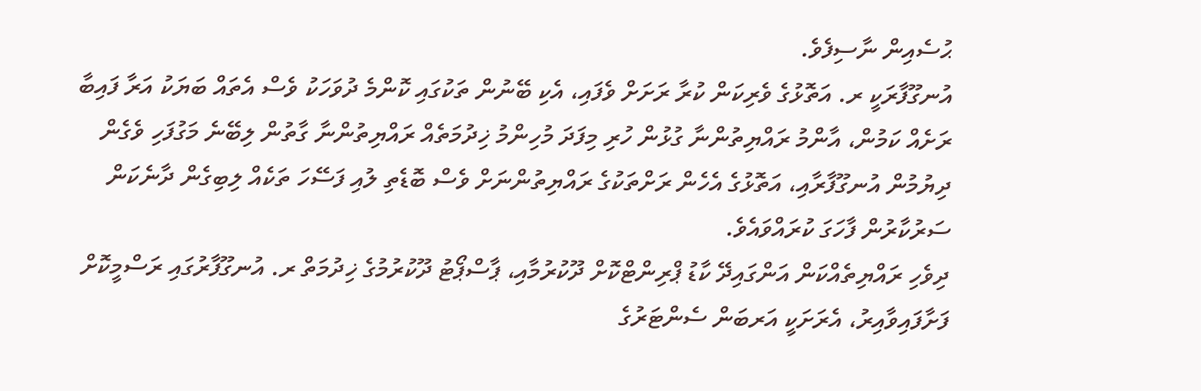ޙުސެއިން ނާސިފެވެ.
އުނގޫފާރަކީ ރ. އަތޮޅުގެ ވެރިކަން ކުރާ ރަށަށް ވެފައި، އެކި ބޭނުން ތަކުގައި ކޮންމެ ދުވަހަކު ވެސް އެތައް ބަޔަކު އަރާ ފައިބާ ރަށެއް ކަމުން، އާންމު ރައްޔިތުންނާ ގުޅުން ހުރި މިފަދަ މުހިންމު ޚިދުމަތެއް ރައްޔިތުންނާ ގާތުން ލިބޭނެ މަގުފަހި ވެގެން ދިޔުމުން އުނގޫފާރާއި، އަތޮޅުގެ އެހެން ރަށްތަކުގެ ރައްޔިތުންނަށް ވެސް ބޮޑެތި ލުއި ފަސޭހަ ތަކެއް ލިބިގެން ދާނެކަން ސަރުކާރުން ފާހަގަ ކުރައްވައެވެ.
ދިވެހި ރައްޔިތެއްކަން އަންގައިދޭ ކާޑު ޕްރިންޓްކޮށް ދޫކުރުމާއި، ޕާސްޕޯޓު ދޫކުރުމުގެ ޚިދުމަތް ރ. އުނގޫފާރުގައި ރަސްމީކޮށް ފަށާފައިވާއިރު، އެރަށަކީ އަރބަން ސެންޓަރުގެ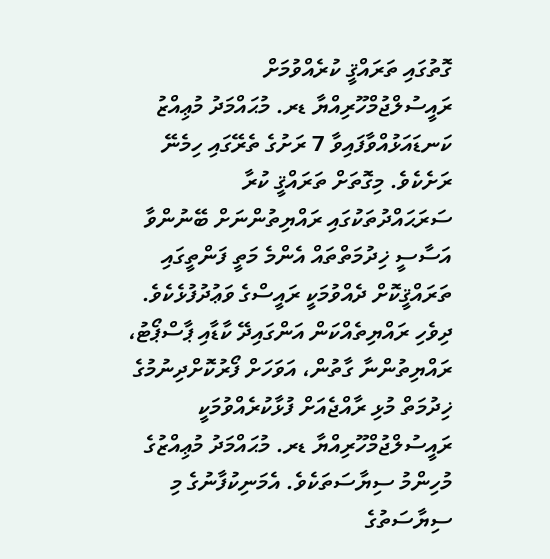ގޮތުގައި ތަރައްޤީ ކުރެއްވުމަށް ރައީސުލްޖުމްހޫރިއްޔާ ޑރ. މުޙައްމަދު މުޢިއްޒު ކަނޑައަޅުއްވާފައިވާ 7 ރަށުގެ ތެރޭގައި ހިމެނޭ ރަށެކެވެ. މިގޮތަށް ތަރައްޤީ ކުރާ ސަރަޙައްދުތަކުގައި ރައްޔިތުންނަށް ބޭނުންވާ އަސާސީ ޚިދުމަތްތައް އެންމެ މަތީ ފަންތީގައި ތަރައްޤީކޮށް ދެއްވުމަކީ ރައީސްގެ ވަޢުދުފުޅެކެވެ.
ދިވެހި ރައްޔިތެއްކަން އަންގައިދޭ ކާޑާއި ޕާސްޕޯޓު، ރައްޔިތުންނާ ގާތުން، އަވަހަށް ފޯރުކޮށްދިނުމުގެ ޚިދުމަތް މުޅި ރާއްޖެއަށް ފުޅާކުރެއްވުމަކީ ރައީސުލްޖުމްހޫރިއްޔާ ޑރ. މުޙައްމަދު މުޢިއްޒުގެ މުހިންމު ސިޔާސަތަކެވެ. އެމަނިކުފާނުގެ މި ސިޔާސަތުގެ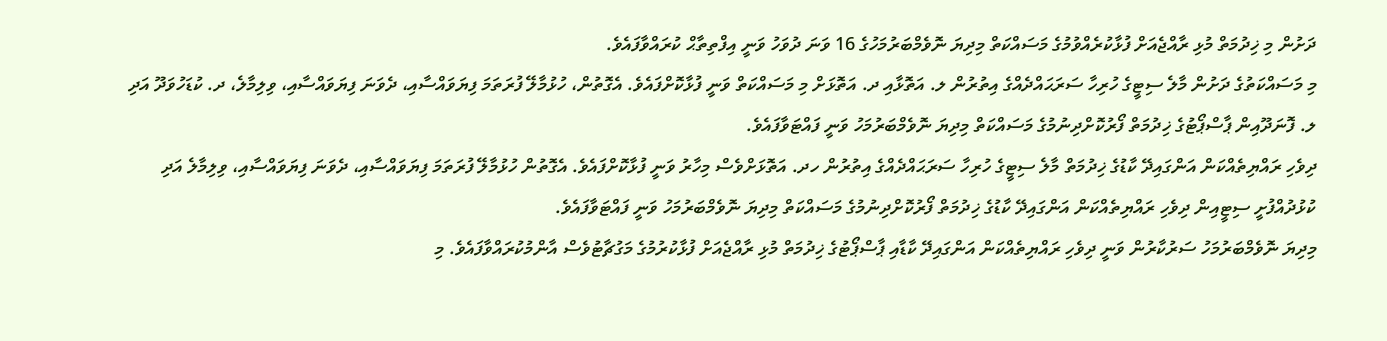ދަށުން މި ޚިދުމަތް މުޅި ރާއްޖެއަށް ފުޅާކުރެއްވުމުގެ މަސައްކަތް މިދިޔަ ނޮވެމްބަރުމަހުގެ 16 ވަނަ ދުވަހު ވަނީ އިފްތިތާޙް ކުރައްވާފައެވެ.
މި މަސައްކަތުގެ ދަށުން މާލެ ސިޓީގެ ހުރިހާ ސަރަޙައްދެއްގެ އިތުރުން ލ. އަތޮޅާއި ދ. އަތޮޅަށް މި މަސައްކަތް ވަނީ ފުޅާކޮށްފައެވެ. އެގޮތުން، ހުޅުމާލޭ ފުރަތަމަ ފިޔަވައްސާއި، ދެވަނަ ފިޔަވައްސާއި، ވިލިމާލެ، ދ. ކުޑަހުވަދޫ އަދި ލ. ފޮނަދޫއިން ޕާސްޕޯޓުގެ ޚިދުމަތް ފޯރުކޮށްދިނުމުގެ މަސައްކަތް މިދިޔަ ނޮވެމްބަރުމަހު ވަނީ ފައްޓަވާފައެވެ.
ދިވެހި ރައްޔިތެއްކަން އަންގައިދޭ ކާޑުގެ ޚިދުމަތް މާލެ ސިޓީގެ ހުރިހާ ސަރަޙައްދެއްގެ އިތުރުން ހދ. އަތޮޅަށްވެސް މިހާރު ވަނީ ފުޅާކޮށްފައެވެ. އެގޮތުން ހުޅުމާލޭ ފުރަތަމަ ފިޔަވައްސާއި، ދެވަނަ ފިޔަވައްސާއި، ވިލިމާލެ އަދި ކުޅުދުއްފުށީ ސިޓީއިން ދިވެހި ރައްޔިތެއްކަން އަންގައިދޭ ކާޑުގެ ޚިދުމަތް ފޯރުކޮށްދިނުމުގެ މަސައްކަތް މިދިޔަ ނޮވެމްބަރުމަހު ވަނީ ފައްޓަވާފައެވެ.
މިދިޔަ ނޮވެމްބަރުމަހު ސަރުކާރުން ވަނީ ދިވެހި ރައްޔިތެއްކަން އަންގައިދޭ ކާޑާއި ޕާސްޕޯޓުގެ ޚިދުމަތް މުޅި ރާއްޖެއަށް ފުޅާކުރުމުގެ މަގުޗާޓުވެސް އާންމުކުރައްވާފައެވެ. މި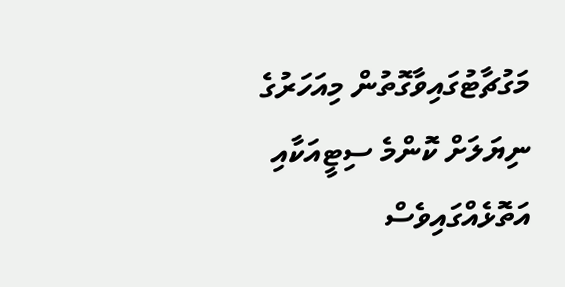މަގުޗާޓުގައިވާގޮތުން މިއަހަރުގެ ނިޔަލަށް ކޮންމެ ސިޓީއަކާއި އަތޮޅެއްގައިވެސް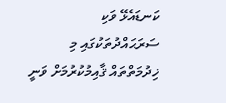ކަނޑައެޅޭ ވަކި ސަރަޙައްދުތަކުގައި މި ޚިދުމަތްތައް ޤާއިމުކުރުމަށް ވަނީ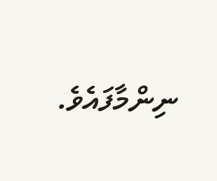ނިންމާފައެވެ.